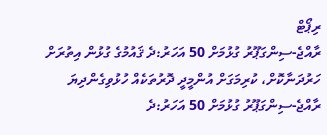ރިޕޯޓް
ރާއްޖެ-ސިންގަޕޫރު ގުޅުމަށް 50 އަހަރު:ދެ ޤައުމުގެ ގުޅުން އިތުރަށް ހަރުދަނާކޮށް، ކުރިމަގަށް އުންމީދީ ދޮރުތަކެއް ހުޅުވިގެންދިޔަ
ރާއްޖެ-ސިންގަޕޫރު ގުޅުމަށް 50 އަހަރު:ދެ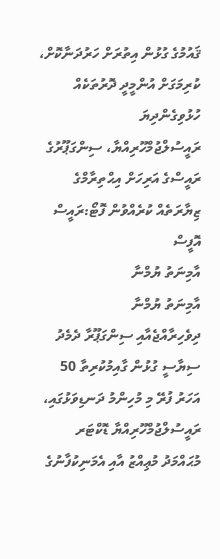ޤައުމުގެ ގުޅުން އިތުރަށް ހަރުދަނާކޮށް، ކުރިމަގަށް އުންމީދީ ދޮރުތަކެއް ހުޅުވިގެންދިޔަ
ރައީސުލްޖުމްހޫރިއްޔާ، ސިންގަޕޫރުގެ ރައީސްގެ އަރިހަށް އިޙްތިރާމްގެ ޒިޔާރަތެއް ކުރެއްވުން ފޮޓޯ:ރައީސް އޮފީސް
އާމިނަތު ޔުމްނާ
އާމިނަތު ޔުމްނާ
ދިވެހިރާއްޖެއާއި ސިންގަޕޫރާ ދެމެދު ސިޔާސީ ގުޅުން ގާއިމުކުރިތާ 50 އަހަރު ފުރޭ މި މުހިންމު ދަނޑިވަޅުގައި، ރައީސުލްޖުމްހޫރިއްޔާ ޑޮކްޓަރ މުޙައްމަދު މުޢިއްޒު އާއި އެމަނިކުފާނުގެ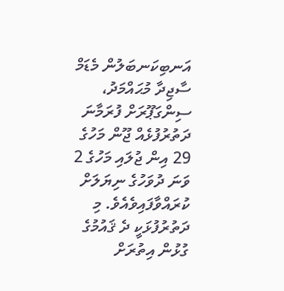އަނބިކަނބަލުން މެޑަމް ސާޖިދާ މުޙައްމަދު، ސިންގަޕޫރަށް ފުރަމާނަ ދަތުރުފުޅެއް ޖޫން މަހުގެ 29 އިން ޖުލައި މަހުގެ 2 ވަނަ ދުވަހުގެ ނިޔަލަށް ކުރައްވާފައިވެއެވެ. މި ދަތުރުފުޅަކީ ދެ ޤައުމުގެ ގުޅުން އިތުރަށް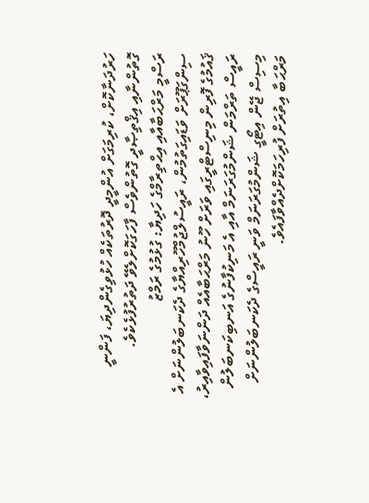ހަރުދަނާކޮށް، ކުރިމަގަށް އުންމީދީ ދޮރުތަކެއް ހުޅުވިގެންދިޔަ، ފަންނީ ގޮތުންނާއި އިޤްތިޞާދީ ގޮތުންވެސް ފާހަގަކޮށްލެވޭ ދަތުރުފުޅެކެވެ.
ރަސްމީ މަރްޙަބާއާއި އިޙްތިރާމްގެ ހަދިޔާ: ގުޅުމުގެ ރަމްޒު
ސިންގަޕޫރަށް ވަޑައިގަތުމުން، ރައީސުލްޖުމްހޫރިއްޔާގެ ދެކަނބަލުންނަށް އެ ޤައުމުގެ ފޮރިން މިނިސްޓްރީގައި ވަރަށް ހޫނު މަރްޙަބާއެއް ދަންނަވާފައިވާއިރު، ރައީސް ތަރްމަން ޝަންމުގަރަނަމް އާއި އެ މަނިކުފާނުގެ އަނބިކަނބަލުން މިސިސް ޖޭން އިޓޯގީ ޝަންމުގަރަނަމް ވަނީ ރައީސްގެ ދެކަނބަލުންނަށް މަރްޙަބާ އިތުރަށް ފުރިހަމަކޮށްދެއްވާފައެވެ.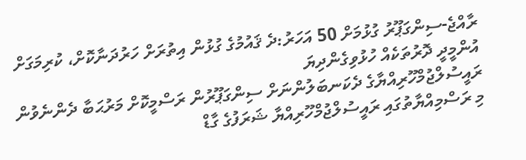ރާއްޖެ-ސިންގަޕޫރު ގުޅުމަށް 50 އަހަރު:ދެ ޤައުމުގެ ގުޅުން އިތުރަށް ހަރުދަނާކޮށް، ކުރިމަގަށް އުންމީދީ ދޮރުތަކެއް ހުޅުވިގެންދިޔަ
ރައީސުލްޖުމްހޫރިއްޔާގެ ދެކަނބަލުންނަށް ސިންގަޕޫރުން ރަސްމީކޮށް މަރުޙަބާ ދެންނެވުން
މި ރަސްމިއްޔާތުގައި ރައީސުލްޖުމްހޫރިއްޔާ ޝަރަފުގެ ގާޑް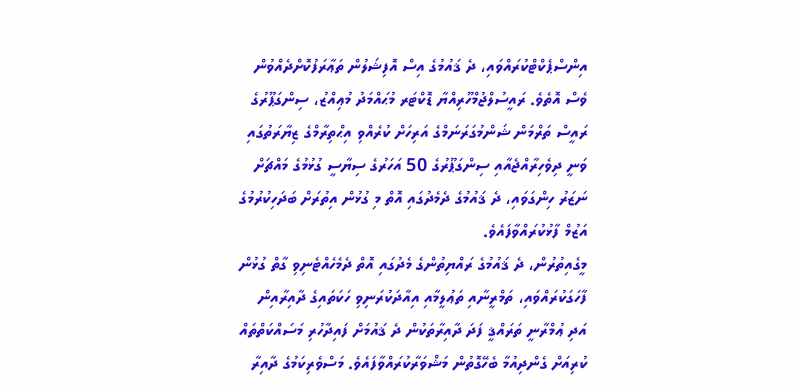އިންސްޕެކްޓްކުރައްވައި، ދެ ޤައުމުގެ އިސް އޮފިޝަލުން ތަޢާރަފުކޮށްދެއްވުން ވެސް އޮތެވެ. ރައީސުލްޖުމްހޫރިއްޔާ ޑޮކްޓަރ މުޙައްމަދު މުޢިއްޒު، ސިންގަޕޫރުގެ ރައީސް ތަރްމަން ޝަންމުގަރަނަމްގެ އަރިހަށް ކުރެއްވި އިޙްތިރާމްގެ ޒިޔާރަތުގައި ވަނީ ދިވެހިރާއްޖެއާއި ސިންގަޕޫރުގެ 50 އަހަރުގެ ސިޔާސީ ގުޅުމުގެ މައްޗަށް ނަޒަރު ހިންގަވައި، ދެ ޤައުމުގެ ދެމެދުގައި އޮތް މި ގުޅުން އިތުރަށް ބަދަހިކުރުމުގެ އަޒުމް ފާޅުކުރައްވާފައެވެ.
މީގެއިތުރުން، ދެ ޤައުމުގެ ރައްޔިތުންގެ މެދުގައި އޮތް ދެމެހެއްޓެނިވި ގާތް ގުޅުން ފާހަގަކުރައްވައި، ތަމްރީނާއި ތަޢުލީމާއި އިއާދަކުރަނިވި ހަކަތައިގެ ދާއިރާއިން އަދި ޢުމްރާނީ ތަރައްޤީ ފަދަ ދާއިރާތަކުން ދެ ޤައުމަށް ފައިދާހުރި މަސައްކަތްތައް ކުރިއަށް ގެންދިއުމާ ބެހޭގޮތުން މަޝްވަރާކުރައްވާފައެވެ. މަސްވެރިކަމުގެ ދާއިރާ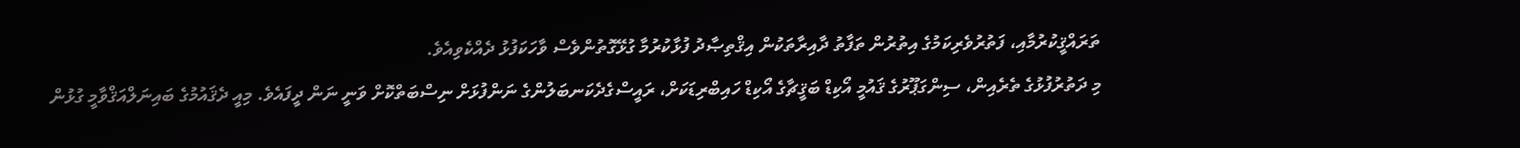ތަރައްޤީކުރުމާއި، ފަތުރުވެރިކަމުގެ އިތުރުން ތަފާތު ދާއިރާތަކުން އިޤްތިޞާދު ފުޅާކުރުމާ ގުޅޭގޮތުންވެސް ވާހަކަފުޅު ދެއްކެވިއެވެ.
މި ދަތުރުފުޅުގެ ތެރެއިން، ސިންގަޕޫރުގެ ޤައުމީ އޯކިޑް ބަޤީޗާގެ އޯކިޑް ހައިބްރިޑަކަށް، ރައީސްގެދެކަނބަލުންގެ ނަންފުޅަށް ނިސްބަތްކޮށް ވަނީ ނަން ދީފައެވެ. މިއީ ދެޤައުމުގެ ބައިނަލްއަޤްވާމީ ގުޅުން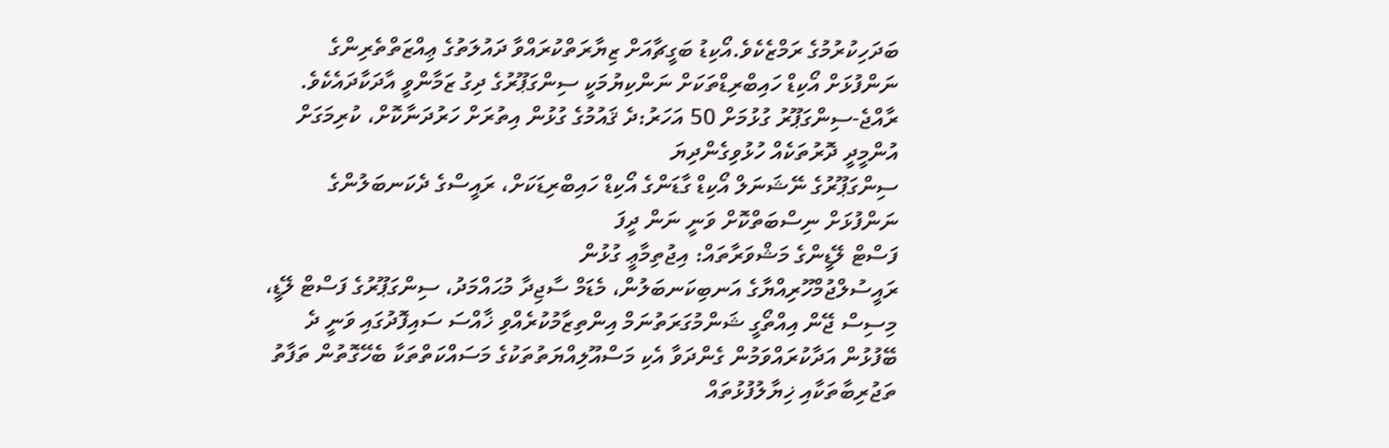ބަދަހިކުރުމުގެ ރަމްޒެކެވެ.އޯކިޑު ބަގީޗާއަށް ޒިޔާރަތްކުރައްވާ ދައުލަތުގެ ޢިއްޒަތްތެރިންގެ ނަންފުޅަށް އޯކިޑް ހައިބްރިޑްތަކަށް ނަންކިޔުމަކީ ސިންގަޕޫރުގެ ދިގު ޒަމާންވީ އާދަކާދައެކެވެ.
ރާއްޖެ-ސިންގަޕޫރު ގުޅުމަށް 50 އަހަރު:ދެ ޤައުމުގެ ގުޅުން އިތުރަށް ހަރުދަނާކޮށް، ކުރިމަގަށް އުންމީދީ ދޮރުތަކެއް ހުޅުވިގެންދިޔަ
ސިންގަޕޫރުގެ ނޭޝަނަލް އޯކިޑް ގާޑަންގެ އޯކިޑް ހައިބްރިޑަކަށް، ރައީސްގެ ދެކަނބަލުންގެ ނަންފުޅަށް ނިސްބަތްކޮށް ވަނީ ނަން ދީފަ
ފަސްޓް ލޭޑީންގެ މަޝްވަރާތައް: އިޖުތިމާޢީ ގުޅުން
ރައީސުލްޖުމްހޫރިއްޔާގެ އަނބިކަނބަލުން، މެޑަމް ސާޖިދާ މުޙައްމަދު، ސިންގަޕޫރުގެ ފަސްޓް ލޭޑީ، މިސިސް ޖޭން އިއްތޯގީ ޝަންމުގަރަތުނަމް އިންތިޒާމުކުރެއްވި ޚާއްސަ ސައިފޮދުގައި ވަނީ ދެ ބޭފުޅުން އަދާކުރައްވަމުން ގެންދަވާ އެކި މަސްއޫލިއްޔަތުތަކުގެ މަސައްކަތްތަކާ ބެހޭގޮތުން ތަފާތު ތަޖުރިބާތަކާއި ޚިޔާލުފުޅުތައް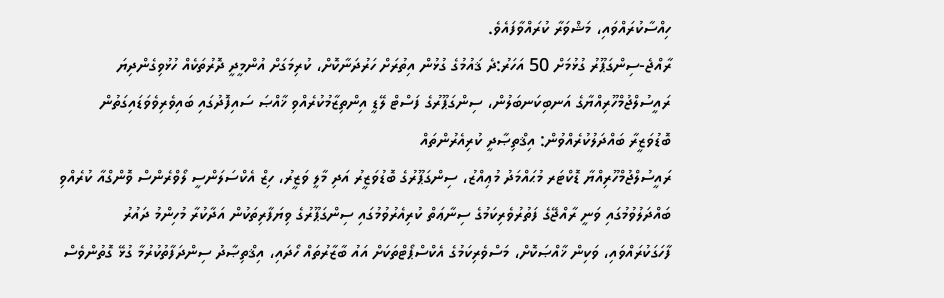ހިއްސާކުރައްވައި، މަޝްވަރާ ކުރައްވާފައެވެ.
ރާއްޖެ-ސިންގަޕޫރު ގުޅުމަށް 50 އަހަރު:ދެ ޤައުމުގެ ގުޅުން އިތުރަށް ހަރުދަނާކޮށް، ކުރިމަގަށް އުންމީދީ ދޮރުތަކެއް ހުޅުވިގެންދިޔަ
ރައީސުލްޖުމްހޫރިއްޔާގެ އަނބިކަނބަލުން، ސިންގަޕޫރުގެ ފަސްޓް ލޭޑީ އިންތިޒާމުކުރެއްވި ޚާއްޞަ ސައިފޮދުގައި ބައިވެރިވެވަޑައިގަތުން
ބޮޑުވަޒީރާ ބައްދަލުކުރެއްވުން: އިޤްތިޞާދީ ކުރިއެރުންތައް
ރައީސުލްޖުމްހޫރިއްޔާ ޑޮކްޓަރ މުޙައްމަދު މުޢިއްޒު، ސިންގަޕޫރުގެ ބޮޑުވަޒީރު އަދި މާލީ ވަޒީރު، ހިޒް އެކްސަލަންސީ ލޯވްރެންސް ވޮންގްއާ ކުރެއްވި ބައްދަލުވުމުގައި ވަނީ ރާއްޖޭގެ ފަތުރުވެރިކަމުގެ ސިނާޢަތް ކުރިއެރުވުމުގައި ސިންގަޕޫރުގެ ވިޔަފާރިތަކުން އަދާކުރާ މުހިންމު ދައުރު ފާހަގަކުރައްވައި، ވަކިން ޚާއްޞަކޮށް، މަސްވެރިކަމުގެ އެކްސްޕޯޓްތަކަށް އައު ބާޒާރުތައް ހޯދައި، އިޤްތިޞާދު ސިންދަފާތުކުރުމާ ގުޅޭ ގޮތުންވެސް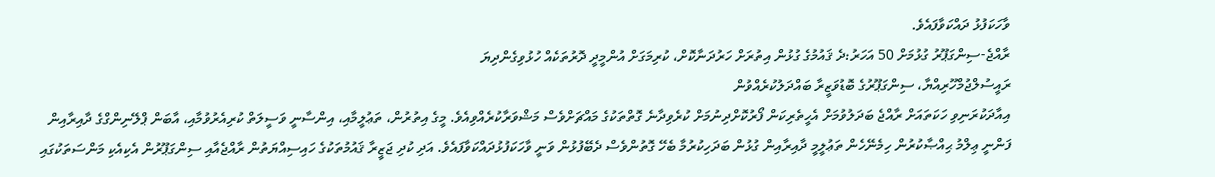ވާހަކަފުޅު ދައްކަވާފައެވެ.
ރާއްޖެ-ސިންގަޕޫރު ގުޅުމަށް 50 އަހަރު:ދެ ޤައުމުގެ ގުޅުން އިތުރަށް ހަރުދަނާކޮށް، ކުރިމަގަށް އުންމީދީ ދޮރުތަކެއް ހުޅުވިގެންދިޔަ
ރައީސުލްޖުމްހޫރިއްޔާ، ސިންގަޕޫރުގެ ބޮޑުވަޒީރާ ބައްދަލުކުރެއްވުން
އިއާދަކުރަނިވި ހަކަތައަށް ރާއްޖެ ބަދަލުވުމަށް އެހީތެރިކަން ފޯރުކޮށްދިނުމަށް ކުރެވިދާނެ ގޮތްތަކުގެ މައްޗަށްވެސް މަޝްވަރާކުރެއްވިއެވެ. މީގެ އިތުރުން، ތަޢުލީމާއި، އިންސާނީ ވަސީލަތް ކުރިއެރުވުމާއި، އާބަން ޕްލޭނިންގްގެ ދާއިރާއިން ފަންނީ ޢިލްމު ޙިއްޞާކުރުން ހިމެނޭހެން ތަޢުލީމީ ދާއިރާއިން ގުޅުން ބަދަހިކުރުމާ ބެހޭ ގޮތުންވެސް ދެބޭފުޅުން ވަނީ ވާހަކަފުޅުދައްކަވާފައެވެ. އަދި ކުދި ޖަޒީރާ ޤައުމުތަކުގެ ހައިސިއްޔަތުން ރާއްޖެއާއި ސިންގަޕޫރުން އެކިއެކި މަންސަތަކުގައި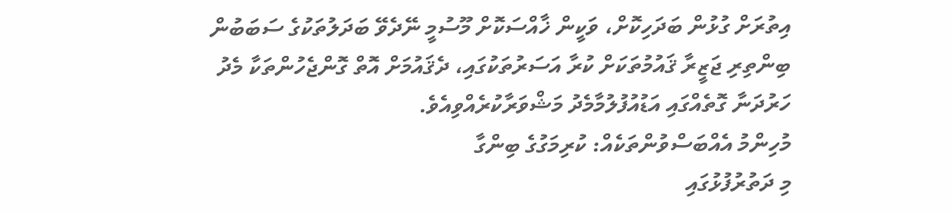އިތުރަށް ގުޅުން ބަދަހިކޮށް، ވަކީން ޚާއްސަކޮށް މޫސުމީ ނޭދެވޭ ބަދަލުތަކުގެ ސަބަބުން ބިންތިރި ޖަޒީރާ ޤައުމުތަކަށް ކުރާ އަސަރުތަކުގައި، ދެޤައުމަށް އޮތް ގޮންޖެހުންތަކާ މެދު ހަރުދަނާ ގޮތެއްގައި އަޑުއުފުލުމާމެދު މަޝްވަރާކުރެއްވިއެވެ.
މުހިންމު އެއްބަސްވުންތަކެއް: ކުރިމަގުގެ ބިންގާ
މި ދަތުރުފުޅުގައި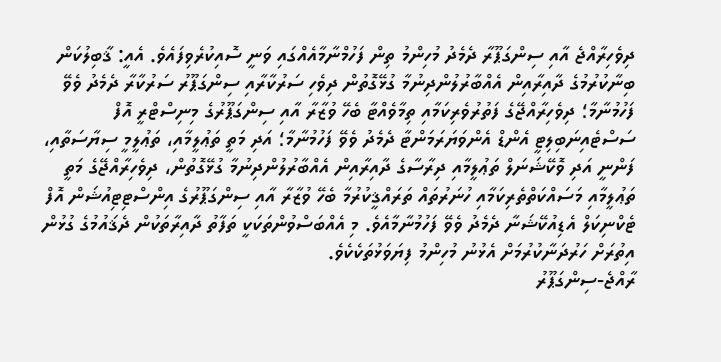ދިވެހިރާއްޖެ އާއި ސިންގަޕޫރާ ދެމެދު މުހިންމު ތިން ފަހުމްނާމާއެއްގައި ވަނީ ސޮއިކުރެވިފައެވެ. އެއީ: ޤާބިލުކަން ބިނާކުރުމުގެ ދާއިރާއިން އެއްބާރުލުންދިނުމާ ގުޅޭގޮތުން ދިވެހި ސަރުކާރާއި ސިންގަޕޫރު ސަރުކާރާ ދެމެދު ވެވޭ ފަހުމުނާމާ؛ ދިވެހިރާއްޖޭގެ ފަތުރުވެރިކަމާއި ތިމާވެއްޓާ ބެހޭ ވުޒާރާ އާއި ސިންގަޕޫރުގެ މިނިސްޓްރީ އޮފް ސަސްޓެއިނަބިލިޓީ އެންޑް އެންވަޔަރަމަންޓާ ދެމެދު ވެވޭ ފަހުމުނާމާ؛ އަދި މަތީ ތަޢުލީމާއި، ތަޢުލީމީ ސިޔާސަތާއި، ފަންނީ އަދި ވޮކޭޝަނަލް ތަޢުލީމާއި ދިރާސާގެ ދާއިރާއިން އެއްބާރުލުންދިނުމާ ގުޅޭގޮތުން، ދިވެހިރާއްޖޭގެ މަތީ ތަޢުލީމާއި މަސައްކަތްތެރިކަމާއި ހުނަރުތައް ތަރައްޤީކުރުމާ ބެހޭ ވުޒާރާ އާއި ސިންގަޕޫރުގެ އިންސްޓިޓިއުޝަން އޮފް ޓެކްނިކަލް އެޑިއުކޭޝަނާ ދެމެދު ވެވޭ ފަހުމުނާމާއެވެ. މި އެއްބަސްވުންތަކަކީ ތަފާތު ދާއިރާތަކުން ދެޤައުމުގެ ގުޅުން އިތުރަށް ހަރުދަނާކުރުމަށް އެޅުނު މުހިންމު ފިޔަވަޅުތަކެކެވެ.
ރާއްޖެ-ސިންގަޕޫރު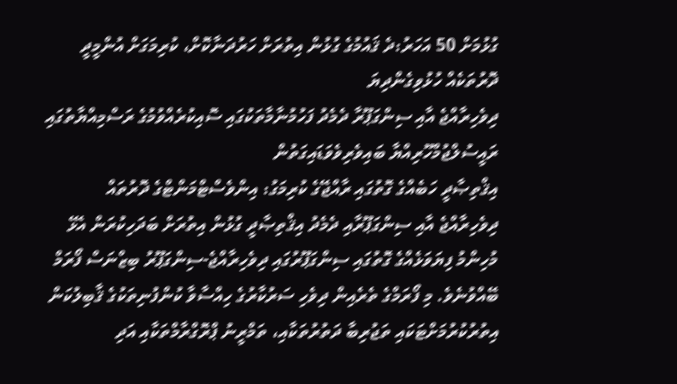ގުޅުމަށް 50 އަހަރު:ދެ ޤައުމުގެ ގުޅުން އިތުރަށް ހަރުދަނާކޮށް، ކުރިމަގަށް އުންމީދީ ދޮރުތަކެއް ހުޅުވިގެންދިޔަ
ދިވެހިރާއްޖެ އާއި ސިންގަޕޫރާ ދެމެދު ފަހުމުނާމާތަކުގައި ސޮއިކުރެއްވުމުގެ ރަސްމިއްޔާތުގައި ރައީސުލްޖުމްހޫރިއްޔާ ބައިވެރިވެވަޑައިގަތުން
އިޤްތިޞާދީ ހަބެއްގެ ގޮތުގައި ރާއްޖޭގެ ކުރިމަގު: އިންވެސްޓްމަންޓްގެ ދޮރުތައް
ދިވެހިރާއްޖެ އާއި ސިންގަޕޫރާއި ދެމެދު އިޤްތިޞާދީ ގުޅުން އިތުރަށް ބަދަހިކުރަން އެޅޭ މުހިންމު ފިޔަވަޅެއްގެ ގޮތުގައި ސިންގަޕޫރުގައި ދިވެހިރާއްޖެ-ސިންގަޕޫރު ބިޒްނަސް ފޯރަމް ބޭއްވުނެވެ. މި ފޯރަމްގެ ތެރެއިން ދިވެހި ސަރުކާރުގެ ހިއްސާވާ ކުންފުނިތަކުގެ ޤާބިލުކަން އިތުރުކުރުމަށްޓަކައި ތަޖުރިބާ ދަތުރުތަކާއި، ތަމްރީނު ޕްރޮގްރާމްތަކާއި އަދި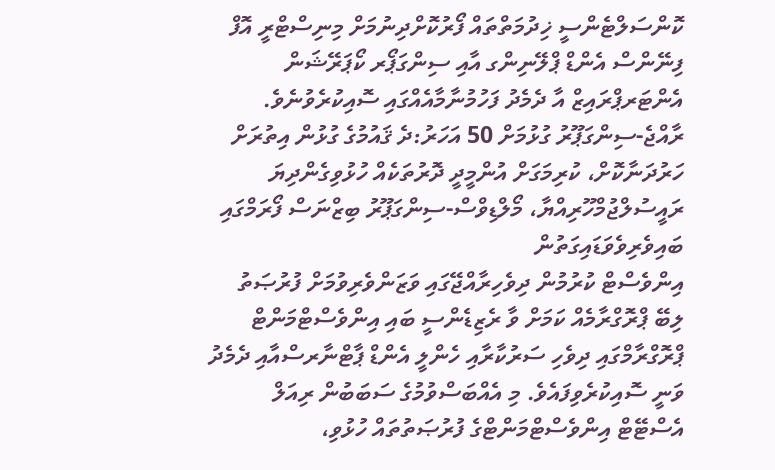ކޮންސަލްޓެންސީ ޚިދުމަތްތައް ފޯރުކޮށްދިނުމަށް މިނިސްޓްރީ އޮފް ފިނޭންސް އެންޑް ޕްލޭނިންގ އާއި ސިންގަޕޯރ ކޯޕަރޭޝަން އެންޓަރޕްރައިޒް އާ ދެމެދު ފަހުމުނާމާއެއްގައި ސޮއިކުރެވުނެވެ.
ރާއްޖެ-ސިންގަޕޫރު ގުޅުމަށް 50 އަހަރު:ދެ ޤައުމުގެ ގުޅުން އިތުރަށް ހަރުދަނާކޮށް، ކުރިމަގަށް އުންމީދީ ދޮރުތަކެއް ހުޅުވިގެންދިޔަ
ރައީސުލްޖުމްހޫރިއްޔާ، މޯލްޑިވްސް-ސިންގަޕޫރު ބިޒްނަސް ފޯރަމްގައި ބައިވެރިވެވަޑައިގަތުން
އިންވެސްޓް ކުރުމުން ދިވެހިރާއްޖޭގައި ވަޒަންވެރިވުމަށް ފުރުޞަތު ލިބޭ ޕްރޮގްރާމެއް ކަމަށް ވާ ރެޒިޑެންސީ ބައި އިންވެސްޓްމަންޓް ޕްރޮގްރާމްގައި ދިވެހި ސަރުކާރާއި ހެންލީ އެންޑް ޕާޓްނާރސްއާއި ދެމެދު ވަނީ ސޮއިކުރެވިފައެވެ. މި އެއްބަސްވުމުގެ ސަބަބުން ރިއަލް އެސްޓޭޓް އިންވެސްޓްމަންޓްގެ ފުރުޞަތުތައް ހުޅުވި،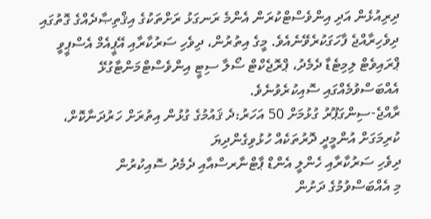ދިރިއުޅެން އަދި އިންވެސްޓްކުރަން އެންމެ ރަނގަޅު ރަށްތަކުގެ އިޤްތިޞާދެއްގެ ގޮތުގައި ދިވެހިރާއްޖެ ފާހަގަކުރެވޭނެއެވެ. މީގެ އިތުރުން، ދިވެހި ސަރުކާރާއި އޭޕީއެމް އެސްޕީވީ ޕްރައިވެޓް ލިމިޓެޑާ ދެމެދު، ޕްރޮޖެކްޓް ސޯލާ ސިޓީ އިންވެސްޓްމަންޓާގުޅޭ އެއްބަސްވުމެއްގައި ސޮއިކުރެވުނެވެ.
ރާއްޖެ-ސިންގަޕޫރު ގުޅުމަށް 50 އަހަރު:ދެ ޤައުމުގެ ގުޅުން އިތުރަށް ހަރުދަނާކޮށް، ކުރިމަގަށް އުންމީދީ ދޮރުތަކެއް ހުޅުވިގެންދިޔަ
ދިވެހި ސަރުކާރާއި ހެންލީ އެންޑް ޕާޓްނާރސްއާއި ދެމެދު ސޮއިކުރުން
މި އެއްބަސްވުމުގެ ދަށުން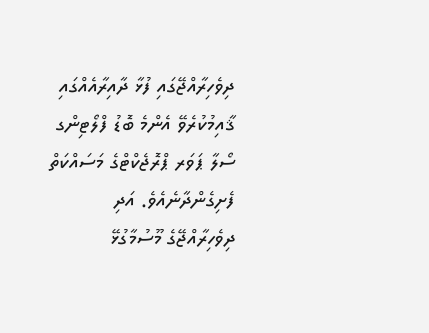ދިވެހިރާއްޖޭގައި ފުޅާ ދާއިރާއެއްގައި ޤާއިމުކުރެވޭ އެންމެ ބޮޑު ފްލޯޓިންގ ސޯލާ ޕަވަރ ޕްރޮޖެކްޓްގެ މަސައްކަތް ފެށިގެންދާނެއެވެ. އަދި ދިވެހިރާއްޖޭގެ މޫސުމާގުޅޭ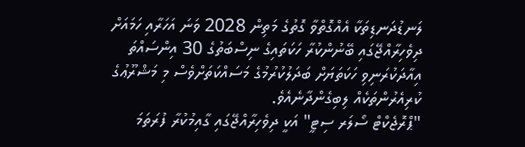ލަނޑުދަނޑިތަކާ އެއްގޮތްވާ ގޮތުގެ މަތިން 2028 ވަނަ އަހަރާއި ހަމައަށް ދިވެހިރާއްޖޭގައި ބޭނުންކުރާ ހަކަތައިގެ ނިސްބަތުގެ 30 އިންސައްތަ އިއާދަކުރަނިވި ހަކަތަޔަށް ބަދަލުކުރުމުގެ މަސައްކަތަށްވެސް މި މަޝްރޫޢުގެ ކުރިއެރުންތަކެއް ލިބިގެންދާނެއެވެ.
"ޕްރޮޖެކްޓް ސޯލަރ ސިޓީ" އަކީ ދިވެހިރާއްޖޭގައި ގާއިމުކުރާ ފުރަތަމަ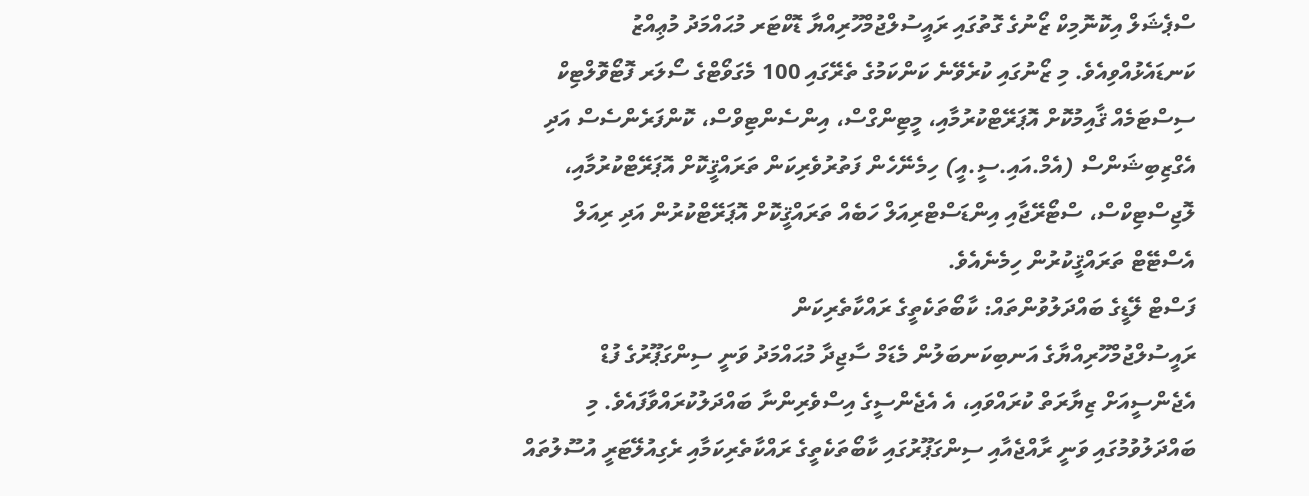ސްޕެޝަލް އިކޮނޮމިކް ޒޯނުގެ ގޮތުގައި ރައީސުލްޖުމްހޫރިއްޔާ ޑޮކްޓަރ މުޙައްމަދު މުޢިއްޒު ކަނޑައެޅުއްވިއެވެ. މި ޒޯނުގައި ކުރެވޭނެ ކަންކަމުގެ ތެރޭގައި 100 މެގަވޯޓްގެ ސޯލަރ ފޮޓޯވޮލްޓިކް ސިސްޓަމެއް ޤާއިމުކޮށް އޮޕަރޭޓްކުރުމާއި، މީޓިންގްސް، އިންސެންޓިވްސް، ކޮންފަރެންސެސް އަދި އެގްޒިބިޝަންސް (އެމް.އައި.ސީ.އީ) ހިމެނޭހެން ފަތުރުވެރިކަން ތަރައްޤީކޮށް އޮޕަރޭޓްކުރުމާއި، ލޮޖިސްޓިކްސް، ސްޓޯރޭޖާއި އިންޑަސްޓްރިއަލް ހަބެއް ތަރައްޤީކޮށް އޮޕަރޭޓްކުރުން އަދި ރިއަލް އެސްޓޭޓް ތަރައްޤީކުރުން ހިމެނެއެވެ.
ފަސްޓް ލޭޑީގެ ބައްދަލުވުންތައް: ކާބޯތަކެތީގެ ރައްކާތެރިކަން
ރައީސުލްޖުމްހޫރިއްޔާގެ އަނބިކަނބަލުން މެޑަމް ސާޖިދާ މުޙައްމަދު ވަނީ ސިންގަޕޫރުގެ ފުޑް އެޖެންސީއަށް ޒިޔާރަތް ކުރައްވައި، އެ އެޖެންސީގެ އިސްވެރިންނާ ބައްދަލުކުރައްވާފައެވެ. މި ބައްދަލުވުމުގައި ވަނީ ރާއްޖެއާއި ސިންގަޕޫރުގައި ކާބޯތަކެތީގެ ރައްކާތެރިކަމާއި ރެގިއުލޭޓަރީ އުސޫލުތައް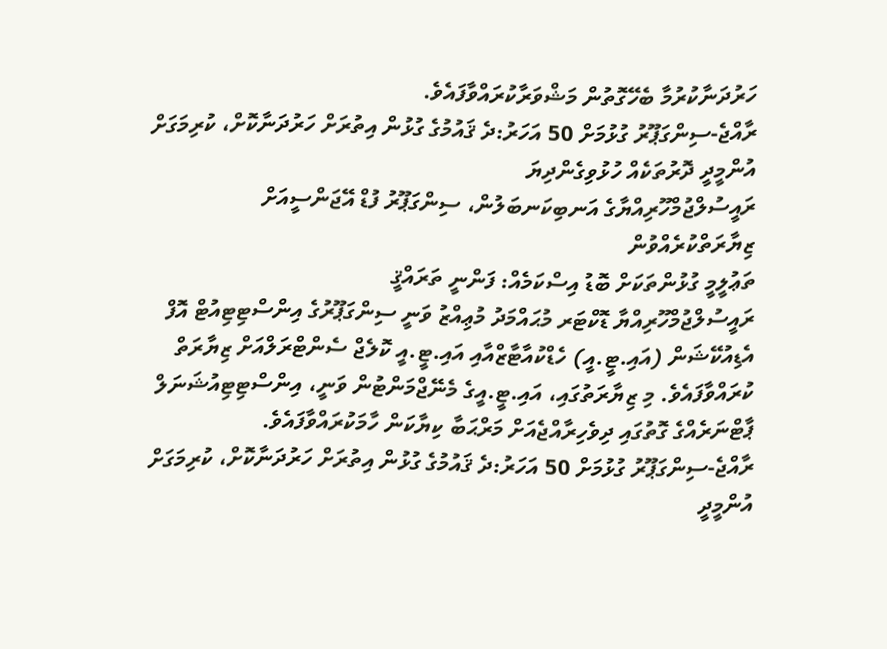ހަރުދަނާކުރުމާ ބެހޭގޮތުން މަޝްވަރާކުރައްވާފައެވެ.
ރާއްޖެ-ސިންގަޕޫރު ގުޅުމަށް 50 އަހަރު:ދެ ޤައުމުގެ ގުޅުން އިތުރަށް ހަރުދަނާކޮށް، ކުރިމަގަށް އުންމީދީ ދޮރުތަކެއް ހުޅުވިގެންދިޔަ
ރައީސުލްޖުމްހޫރިއްޔާގެ އަނބިކަނބަލުން، ސިންގަޕޫރު ފުޑް އޭޖަންސީއަށް ޒިޔާރަތްކުރެއްވުން
ތަޢުލީމީ ގުޅުންތަކަށް ބޮޑު އިސްކަމެއް: ފަންނީ ތަރައްޤީ
ރައީސުލްޖުމްހޫރިއްޔާ ޑޮކްޓަރ މުޙައްމަދު މުޢިއްޒު ވަނީ ސިންގަޕޫރުގެ އިންސްޓިޓިއުޓް އޮފް އެޑިއުކޭޝަން (އައި.ޓީ.އީ) ހެޑްކުއާޓާޒްއާއި އައި.ޓީ.އީ ކޮލެޖް ސެންޓްރަލްއަށް ޒިޔާރަތް ކުރައްވާފައެވެ. މި ޒިޔާރަތުގައި، އައި.ޓީ.އީގެ މެނޭޖްމަންޓުން ވަނީ، އިންސްޓިޓިއުޝަނަލް ޕާޓްނަރެއްގެ ގޮތުގައި ދިވެހިރާއްޖެއަށް މަރްޙަބާ ކިޔާކަން ހާމަކުރައްވާފައެވެ.
ރާއްޖެ-ސިންގަޕޫރު ގުޅުމަށް 50 އަހަރު:ދެ ޤައުމުގެ ގުޅުން އިތުރަށް ހަރުދަނާކޮށް، ކުރިމަގަށް އުންމީދީ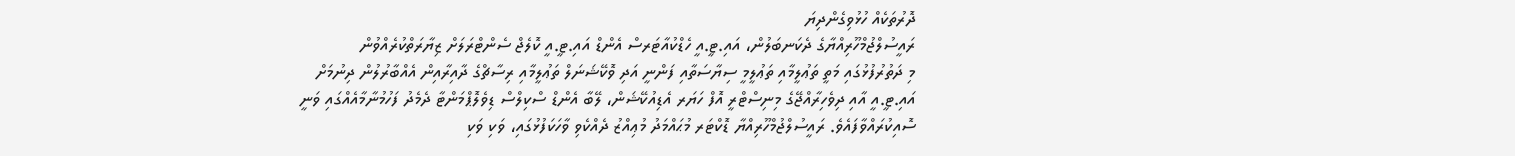ދޮރުތަކެއް ހުޅުވިގެންދިޔަ
ރައީސުލްޖުމްހޫރިއްޔާގެ ދެކަނބަލުން، އައި.ޓީ.އީ ހެޑްކުއާޓަރސް އެންޑް އައި.ޓީ.އީ ކޮލެޖް ސެންޓްރަލަށް ޒިޔާރަތްކުރެއްވުން
މި ދަތުރުފުޅުގައި މަތީ ތަޢުލީމާއި ތަޢުލީމީ ސިޔާސަތާއި ފަންނީ އަދި ވޮކޭޝަނަލް ތަޢުލީމާއި ރިސާޗްގެ ދާއިރާއިން އެއްބާރުލުން ދިނުމަށް އައި.ޓީ.އީ އާއި ދިވެހިރާއްޖޭގެ މިނިސްޓްރީ އޮފް ހަޔަރ އެޑިއުކޭޝަން، ލޭބާ އެންޑް ސްކިލްސް ޑިވެލޮޕްމަންޓާ ދެމެދު ފަހުމުނާމާއެއްގައި ވަނީ ސޮއިކުރައްވާފައެވެ. ރައީސުލްޖުމްހޫރިއްޔާ ޑޮކްޓަރ މުޙައްމަދު މުޢިއްޒު ދެއްކެވި ވާހަކަފުޅުގައި، ވަކި ވަކި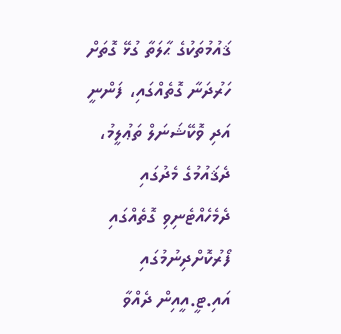ޤައުމުތަކުގެ ޙާލަތާ ގުޅޭ ގޮތަށް ހަރުދަނާ ގޮތެއްގައި، ފަންނީ އަދި ވޮކޭޝަނަލް ތަޢުލީމު، ދެޤައުމުގެ މެދުގައި ދެމެހެއްޓެނިވި ގޮތެއްގައި ފޯރުކޮށްދިނުމުގައި އައި.ޓީ.އީއިން ދެއްވާ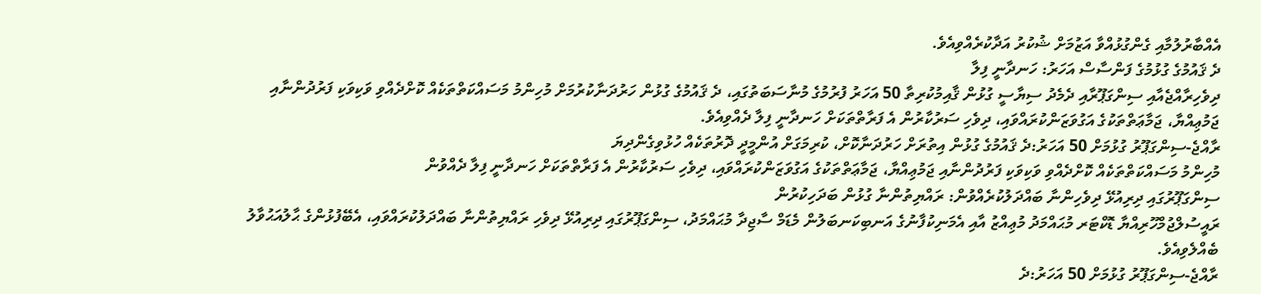އެއްބާރުލުމާއި ގެންގުޅުއްވާ އަޒުމަށް ޝުކުރު އަދާކުރެއްވިއެވެ.
ދެ ޤައުމުގެ ގުޅުމުގެ ފަންސާސް އަހަރު: ހަނދާނީ ފިލާ
ދިވެހިރާއްޖެއާއި ސިންގަޕޫރާއި ދެމެދު ސިޔާސީ ގުޅުން ޤާއިމުކުރިތާ 50 އަހަރު ފުރުމުގެ މުނާސަބަތުގައި، ދެ ޤައުމުގެ ގުޅުން ހަރުދަނާކުރުމަށް މުހިންމު މަސައްކަތްތަކެއް ކޮށްދެއްވި ވަކިވަކި ފަރުދުންނާއި ޖަމުޢިއްޔާ، ޖަމާޢަތްތަކުގެ އަގުވަޒަންކުރައްވައި، ދިވެހި ސަރުކާރުން އެ ފަރާތްތަކަށް ހަނދާނީ ފިލާ ދެއްވިއެވެ.
ރާއްޖެ-ސިންގަޕޫރު ގުޅުމަށް 50 އަހަރު:ދެ ޤައުމުގެ ގުޅުން އިތުރަށް ހަރުދަނާކޮށް، ކުރިމަގަށް އުންމީދީ ދޮރުތަކެއް ހުޅުވިގެންދިޔަ
މުހިންމު މަސައްކަތްތަކެއް ކޮށްދެއްވި ވަކިވަކި ފަރުދުންނާއި ޖަމުޢިއްޔާ، ޖަމާޢަތްތަކުގެ އަގުވަޒަންކުރައްވައި، ދިވެހި ސަރުކާރުން އެ ފަރާތްތަކަށް ހަނދާނީ ފިލާ ދެއްވުން
ސިންގަޕޫރުގައި ދިރިއުޅޭ ދިވެހިންނާ ބައްދަލުކުރެއްވުން: ރައްޔިތުންނާ ގުޅުން ބަދަހިކުރުން
ރައީސުލްޖުމްހޫރިއްޔާ ޑޮކްޓަރ މުޙައްމަދު މުޢިއްޒު އާއި އެމަނިކުފާނުގެ އަނބިކަނބަލުން މެޑަމް ސާޖިދާ މުޙައްމަދު، ސިންގަޕޫރުގައި ދިރިއުޅޭ ދިވެހި ރައްޔިތުންނާ ބައްދަލުކުރައްވައި، އެބޭފުޅުންގެ ޙާލުއަޙުވާލު ބެއްލެވިއެވެ.
ރާއްޖެ-ސިންގަޕޫރު ގުޅުމަށް 50 އަހަރު:ދެ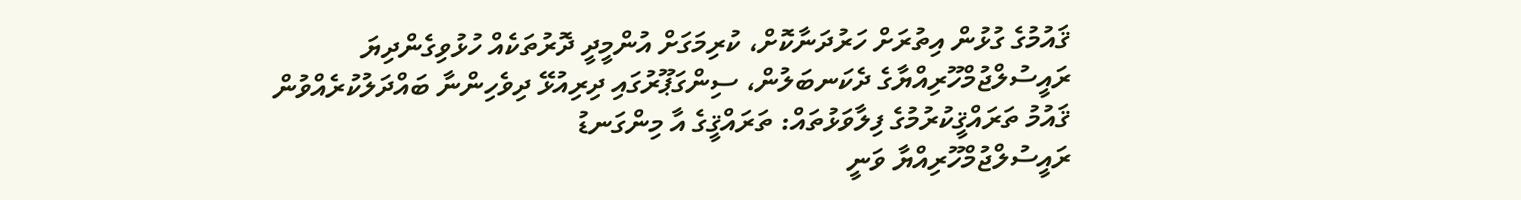ޤައުމުގެ ގުޅުން އިތުރަށް ހަރުދަނާކޮށް، ކުރިމަގަށް އުންމީދީ ދޮރުތަކެއް ހުޅުވިގެންދިޔަ
ރައީސުލްޖުމްހޫރިއްޔާގެ ދެކަނބަލުން، ސިންގަޕޫރުގައި ދިރިއުޅޭ ދިވެހިންނާ ބައްދަލުކުރެއްވުން
ޤައުމު ތަރައްޤީކުރުމުގެ ފިލާވަޅުތައް: ތަރައްޤީގެ އާ މިންގަނޑު
ރައީސުލްޖުމްހޫރިއްޔާ ވަނީ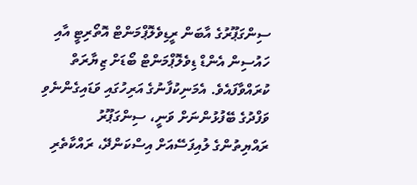ސިންގަޕޫރުގެ އާބަން ރީޑިވެލޮޕްމަންޓް އޮތޯރިޓީ އާއި ހައުސިން އެންޑް ޑިވެލޮޕްމަންޓް ބޯޑަށް ޒިޔާރަތް ކުރައްވާފައެވެ. އެމަނިކުފާނުގެ އަރިހުގައި ވަޑައިގެންނެވި ވަފްދުގެ ބޭފުޅުންނަށް ވަނީ، ސިންގަޕޫރު ރައްޔިތުންގެ ލުއިފަސޭއަށް އިސްކަންދޭ، ރައްކާތެރި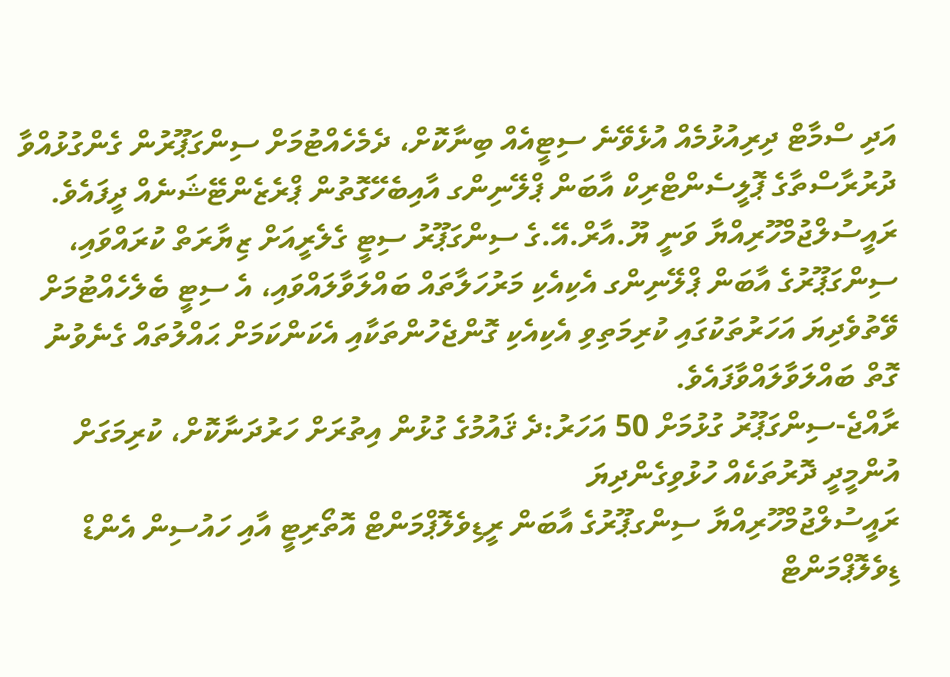އަދި ސްމާޓް ދިރިއުޅުމެއް އުޅެވޭނެ ސިޓީއެއް ބިނާކޮށް، ދެމެހެއްޓުމަށް ސިންގަޕޫރުން ގެންގުޅުއްވާ ދުރުރާސްތާގެ ޕޮލީސެންޓްރިކް އާބަން ޕްލޭނިންގ އާއިބެހޭގޮތުން ޕްރެޒެންޓޭޝަނެއް ދީފައެވެ. ރައީސުލްޖުމްހޫރިއްޔާ ވަނީ ޔޫ.އާރް.އޭ.ގެ ސިންގަޕޫރު ސިޓީ ގެލެރީއަށް ޒިޔާރަތް ކުރައްވައި، ސިންގަޕޫރުގެ އާބަން ޕްލޭނިންގ އެކިއެކި މަރުހަލާތައް ބައްލަވާލައްވައި، އެ ސިޓީ ބެލެހެއްޓުމަށް ވޭތުވެދިޔަ އަހަރުތަކުގައި ކުރިމަތިވި އެކިއެކި ގޮންޖެހުންތަކާއި އެކަންކަމަށް ޙައްލުތައް ގެނެވުނު ގޮތް ބައްލަވާލައްވާފައެވެ.
ރާއްޖެ-ސިންގަޕޫރު ގުޅުމަށް 50 އަހަރު:ދެ ޤައުމުގެ ގުޅުން އިތުރަށް ހަރުދަނާކޮށް، ކުރިމަގަށް އުންމީދީ ދޮރުތަކެއް ހުޅުވިގެންދިޔަ
ރައީސުލްޖުމްހޫރިއްޔާ ސިންގޕޫރުގެ އާބަން ރީޑިވެލޮޕްމަންޓް އޮތޯރިޓީ އާއި ހައުސިން އެންޑް ޑިވެލޮޕްމަންޓް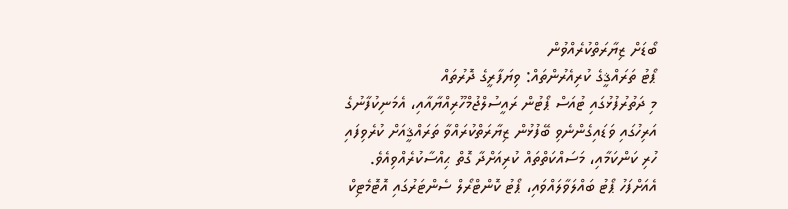ބޯޑަށް ޒިޔާރަތްކުރެއްވުން
ޕޯޓު ތަރައްޤީގެ ކުރިއެރުންތައް: ވިޔަފާރީގެ ދޮރުތައް
މި ދަތުރުފުޅުގައި ޓުއަސް ޕޯޓުން ރައީސުލްޖުމްހޫރިއްޔާއާއި، އެމަނިކުފާނުގެ އަރިހުގައި ވަޑައިގެންނެވި ބޭފުޅުން ޒިޔާރަތްކުރައްވާ ތަރައްޤީއަށް ކުރެވިފައި ހުރި ކަންކަމާއި، މަސައްކަތްތައް ކުރިއަށްދާ ގޮތް ޙިއްސާކުރެއްވިއެވެ. އެއަށްފަހު ޕޯޓު ބައްލަވާލައްވައި، ޕޯޓު ކޮންޓްރޯލް ސެންޓަރުގައި އޮޓޮމެޓިކް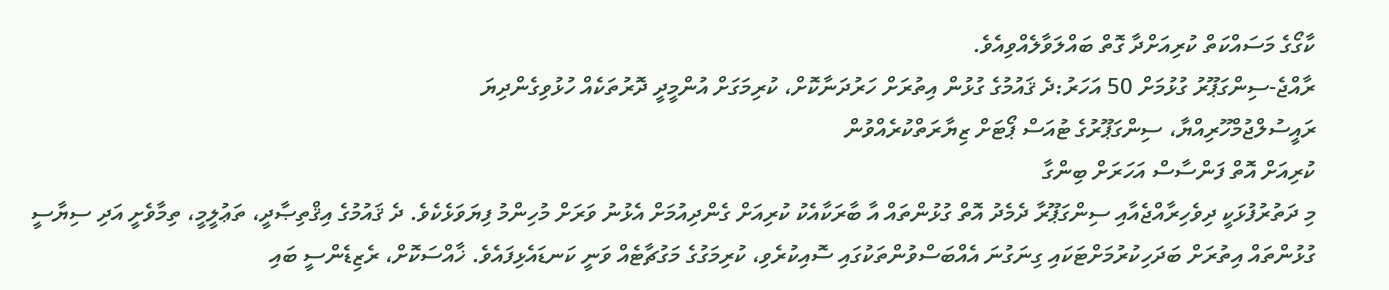ކާގޯގެ މަސައްކަތް ކުރިއަށްދާ ގޮތް ބައްލަވާލެއްވިއެވެ.
ރާއްޖެ-ސިންގަޕޫރު ގުޅުމަށް 50 އަހަރު:ދެ ޤައުމުގެ ގުޅުން އިތުރަށް ހަރުދަނާކޮށް، ކުރިމަގަށް އުންމީދީ ދޮރުތަކެއް ހުޅުވިގެންދިޔަ
ރައީސުލްޖުމްހޫރިއްޔާ، ސިންގަޕޫރުގެ ޓުއަސް ޕޯޓަށް ޒިޔާރަތްކުރެއްވުން
ކުރިއަށް އޮތް ފަންސާސް އަހަރަށް ބިންގާ
މި ދަތުރުފުޅަކީ ދިވެހިރާއްޖެއާއި ސިންގަޕޫރާ ދެމެދު އޮތް ގުޅުންތައް އާ ބާރަކާއެކު ކުރިއަށް ގެންދިއުމަށް އެޅުނު ވަރަށް މުހިންމު ފިޔަވަޅެކެވެ. ދެ ޤައުމުގެ އިޤްތިޞާދީ، ތަޢުލީމީ، ތިމާވެށީ އަދި ސިޔާސީ ގުޅުންތައް އިތުރަށް ބަދަހިކުރުމަށްޓަކައި ގިނަގުނަ އެއްބަސްވުންތަކުގައި ސޮއިކުރެވި، ކުރިމަގުގެ މަގުޗާޓެއް ވަނީ ކަނޑައެޅިފައެވެ. ޚާއްސަކޮށް، ރެޒިޑެންސީ ބައި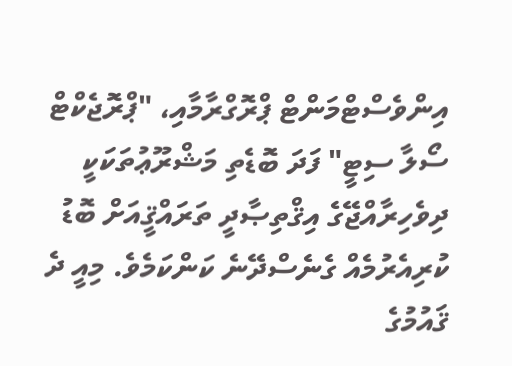އިންވެސްޓްމަންޓް ޕްރޮގްރާމާއި، "ޕްރޮޖެކްޓް ސޯލާ ސިޓީ" ފަދަ ބޮޑެތި މަޝްރޫޢުތަކަކީ ދިވެހިރާއްޖޭގެ އިޤްތިޞާދީ ތަރައްޤީއަށް ބޮޑު ކުރިއެރުމެއް ގެނެސްދޭނެ ކަންކަމެވެ. މިއީ ދެ ޤައުމުގެ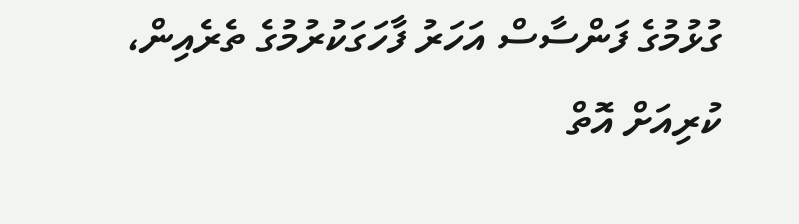ގުޅުމުގެ ފަންސާސް އަހަރު ފާހަގަކުރުމުގެ ތެރެއިން، ކުރިއަށް އޮތް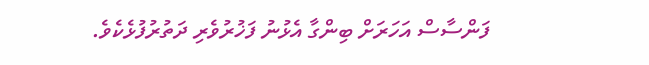ފަންސާސް އަހަރަށް ބިންގާ އެޅުނު ފަޚުރުވެރި ދަތުރުފުޅެކެވެ.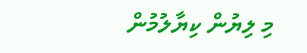މި ލިޔުން ކިޔާލުމުން